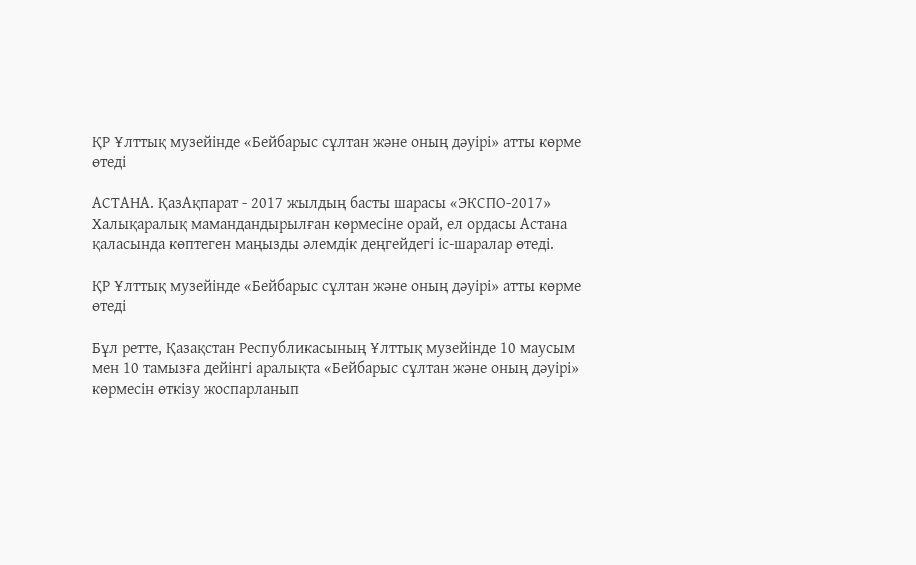ҚР Ұлттық музейінде «Бейбарыс сұлтан және оның дәуірі» атты көрме өтеді

АСТАНА. ҚазАқпарат - 2017 жылдың басты шарасы «ЭКСПО-2017» Халықаралық мамандандырылған көрмесіне орай, ел ордасы Астана қаласында көптеген маңызды әлемдік деңгейдегі іс-шаралар өтеді.

ҚР Ұлттық музейінде «Бейбарыс сұлтан және оның дәуірі» атты көрме өтеді

Бұл ретте, Қазақстан Республикасының Ұлттық музейінде 10 маусым мен 10 тамызға дейінгі аралықта «Бейбарыс сұлтан және оның дәуірі» көрмесін өткізу жоспарланып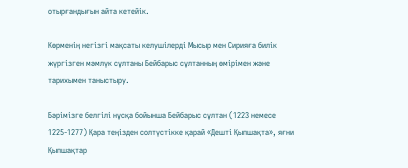отырғандығын айта кетейік.

Көрменің негізгі мақсаты келушілерді Мысыр мен Сирияға билік жүргізген мәмлүк сұлтаны Бейбарыс сұлтанның өмірімен және тарихымен таныстыру.

Бәрімізге белгілі нұсқа бойынша Бейбарыс сұлтан (1223 немесе 1225-1277) Қара теңізден солтүстікке қарай «Дешті Қыпшақта», яғни Қыпшақтар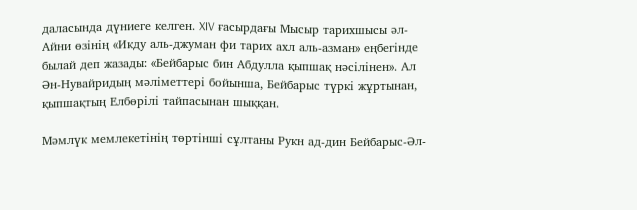даласында дүниеге келген. XIV ғасырдағы Мысыр тарихшысы әл-Айни өзінің «Икду аль-джуман фи тарих ахл аль-азман» еңбегінде былай деп жазады: «Бейбарыс бин Абдулла қыпшақ нәсілінен». Ал Ән-Нувайридың мәліметтері бойынша, Бейбарыс түркі жұртынан, қыпшақтың Елбөрілі тайпасынан шыққан.

Мәмлүк мемлекетінің төртінші сұлтаны Рукн ад-дин Бейбарыс-Әл-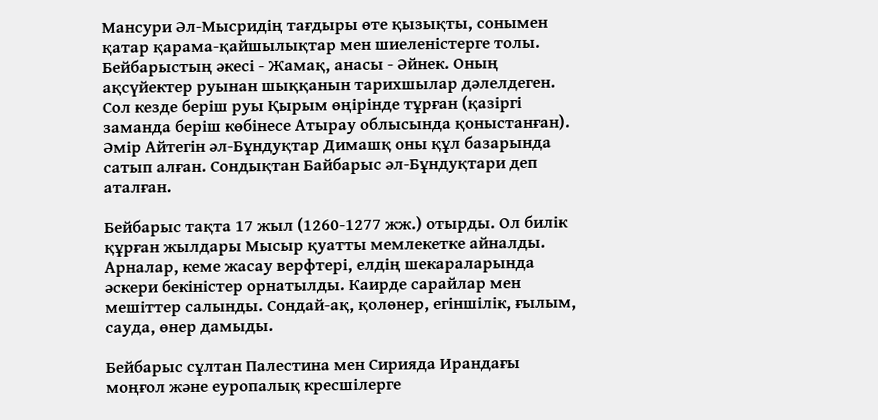Мансури Әл-Мысридің тағдыры өте қызықты, сонымен қатар қарама-қайшылықтар мен шиеленістерге толы. Бейбарыстың әкесі - Жамақ, анасы - Әйнек. Оның ақсүйектер руынан шыққанын тарихшылар дәлелдеген. Сол кезде беріш руы Қырым өңірінде тұрған (қазіргі заманда беріш көбінесе Атырау облысында қоныстанған). Әмір Айтегін әл-Бұндуқтар Димашқ оны құл базарында сатып алған. Сондықтан Байбарыс әл-Бұндуқтари деп аталған.

Бейбарыс тақта 17 жыл (1260-1277 жж.) отырды. Ол билік құрған жылдары Мысыр қуатты мемлекетке айналды. Арналар, кеме жасау верфтері, елдің шекараларында әскери бекіністер орнатылды. Каирде сарайлар мен мешіттер салынды. Сондай-ақ, қолөнер, егіншілік, ғылым, сауда, өнер дамыды.

Бейбарыс сұлтан Палестина мен Сирияда Ирандағы моңғол және еуропалық кресшілерге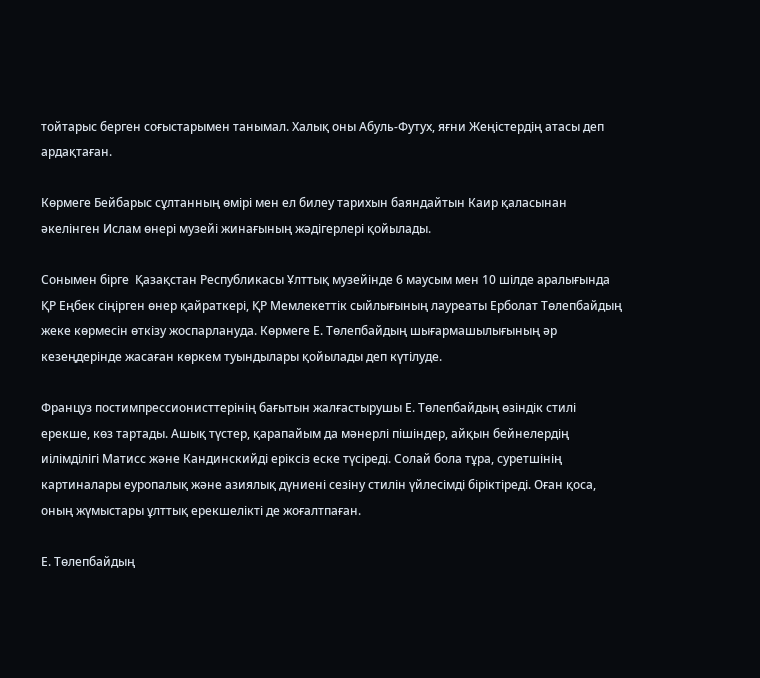тойтарыс берген соғыстарымен танымал. Халық оны Абуль-Футух, яғни Жеңістердің атасы деп ардақтаған.

Көрмеге Бейбарыс сұлтанның өмірі мен ел билеу тарихын баяндайтын Каир қаласынан әкелінген Ислам өнері музейі жинағының жәдігерлері қойылады.

Сонымен бірге  Қазақстан Республикасы Ұлттық музейінде 6 маусым мен 10 шілде аралығында ҚР Еңбек сіңірген өнер қайраткері, ҚР Мемлекеттік сыйлығының лауреаты Ерболат Төлепбайдың жеке көрмесін өткізу жоспарлануда. Көрмеге Е. Төлепбайдың шығармашылығының әр кезеңдерінде жасаған көркем туындылары қойылады деп күтілуде.

Француз постимпрессионисттерінің бағытын жалғастырушы Е. Төлепбайдың өзіндік стилі ерекше, көз тартады. Ашық түстер, қарапайым да мәнерлі пішіндер, айқын бейнелердің иілімділігі Матисс және Кандинскийді еріксіз еске түсіреді. Солай бола тұра, суретшінің картиналары еуропалық және азиялық дүниені сезіну стилін үйлесімді біріктіреді. Оған қоса, оның жүмыстары ұлттық ерекшелікті де жоғалтпаған.

Е. Төлепбайдың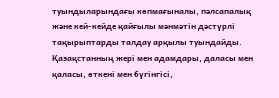туындыларындағы көпмағыналы, пәлсапалық және кей-кейде қайғылы мәнмәтін дәстүрлі тақырыптарды талдау арқылы туындайды. Қазақстанның жері мен адамдары, даласы мен қаласы, өткені мен бүгінгісі,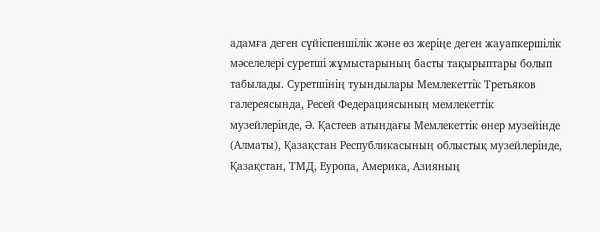адамға деген сүйіспеншілік және өз жеріңе деген жауапкершілік мәселелері суретші жұмыстарының басты тақырыптары болып табылады. Суретшінің туындылары Мемлекеттік Третьяков галереясында, Ресей Федерациясының мемлекеттік музейлерінде, Ә. Қастеев атындағы Мемлекеттік өнер музейінде (Алматы), Қазақстан Республикасының облыстық музейлерінде, Қазақстан, ТМД, Еуропа, Америка, Азияның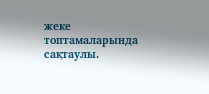жеке топтамаларында сақтаулы.